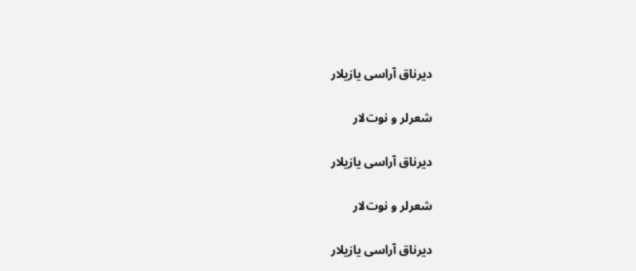دیرناق آراسی یازیلار

شعرلر و نوت‌لار

دیرناق آراسی یازیلار

شعرلر و نوت‌لار

دیرناق آراسی یازیلار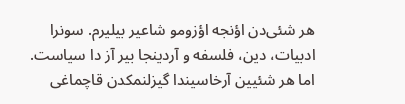هر شئی‌دن اؤنجه اؤزومو شاعیر بیلیرم. سونرا ادبیات، دین، فلسفه و آردینجا بیر آز دا سیاست.
اما هر شئیین آرخاسیندا گیزلنمکدن قاچماغی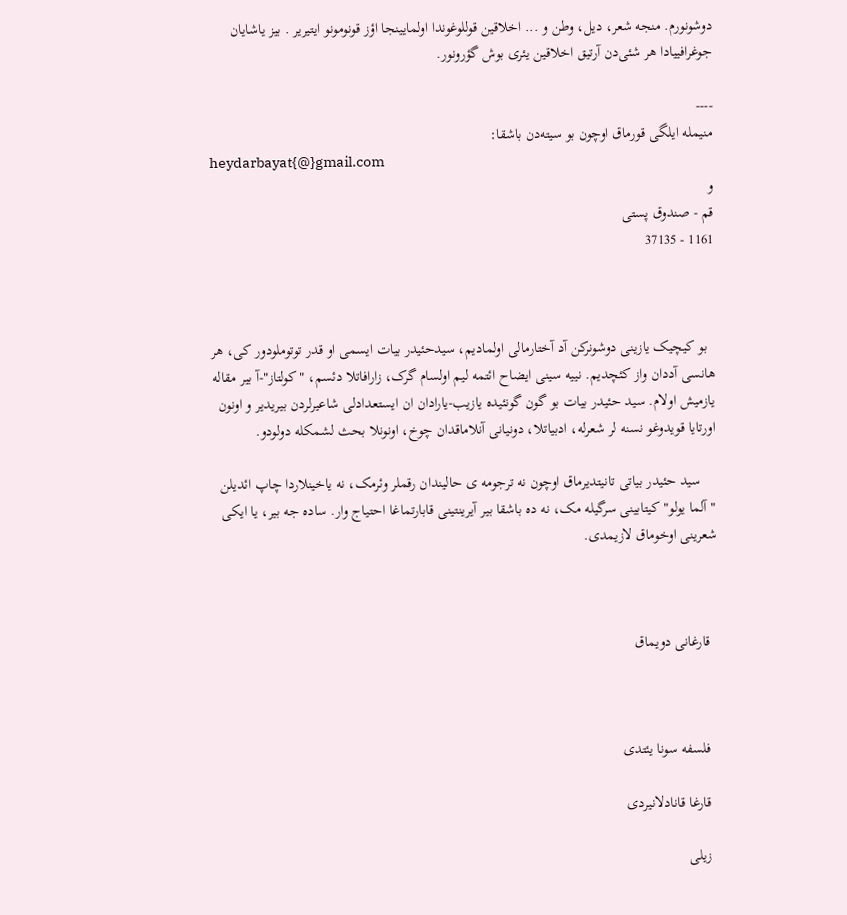دوشونورم. منجه شعر، دیل، وطن و ... اخلاقین قوللوغوندا اولمایینجا اؤز قونومونو ایتیریر . بیز یاشایان جوغرافییادا هر شئی‌دن آرتیق اخلاقین یئری بوش گؤرونور.

----
منیمله ایلگی قورماق اوچون بو سیته‌دن باشقا:
heydarbayat{@}gmail.com
و
قم - صندوق پستی
1161 - 37135



  بو کیچیک یازینی دوشونرکن آد آختارمالی اولمادیم، سیدحئیدر بیات ایسمی او قدر توتوملودور کی، هر هانسی آددان واز کئچدیم. نییه سینی ایضاح ائتمه لیم اولسام گرک، زارافاتلا دئسم، "کولتاز"-آ بیر مقاله یازمیش اولام. سید حئیدر بیات بو گون گونئیده یازیب-یارادان ان ایستعدادلی شاعیرلردن بیریدیر و اونون اورتایا قویدوغو نسنه لر شعرله، ادبیاتلا، دونیانی آنلاماقدان چوخ، اونونلا بحث لشمکله دولودو.

    سید حئیدر بیاتی تانیتدیرماق اوچون نه ترجومه ی حالیندان رقملر وئرمک، نه یاخینلاردا چاپ ائدیلن "آلما یولو" کیتابینی سرگیله مک، نه ده باشقا بیر آیرینتینی قابارتماغا احتیاج وار. ساده جه بیر، یا ایکی شعرینی اوخوماق لازیمدی.



  قارغانی دویماق



  فلسفه سونا یئتدی

  قارغا قانادلانیردی

  زیلی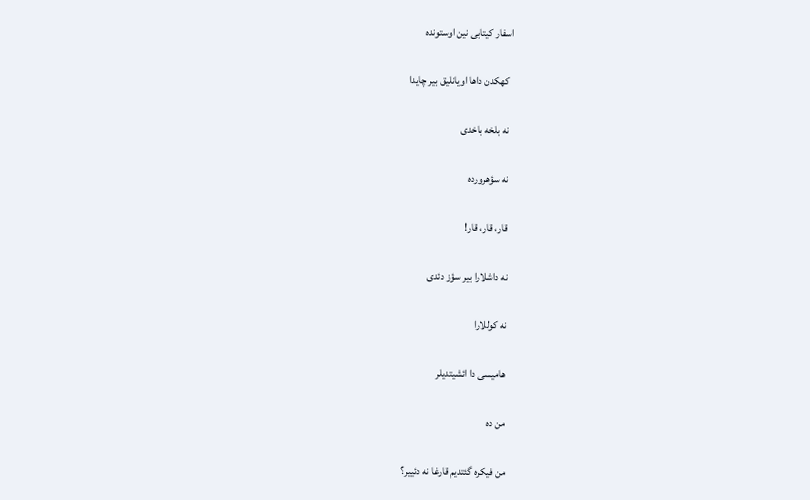اسفار کیتابی نین اوستونده

  کهکدن داها اویانلیق بیر چایدا

  نه بلخه باخدی

  نه سؤهرورده

  قار، قار، قار!

  نه داشلارا بیر سؤز دئدی

  نه کوللارا

  هامیسی دا ائشیتدیلر

  من ده

  من فیکره گئتدیم قارغا نه دئییر؟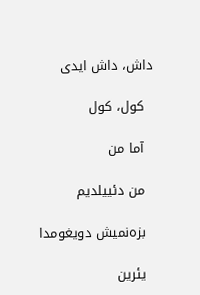داش، داش ایدی

  کول، کول

  آما من

  من دئییلدیم

  بزه‌نمیش دویغومدا

  یئرین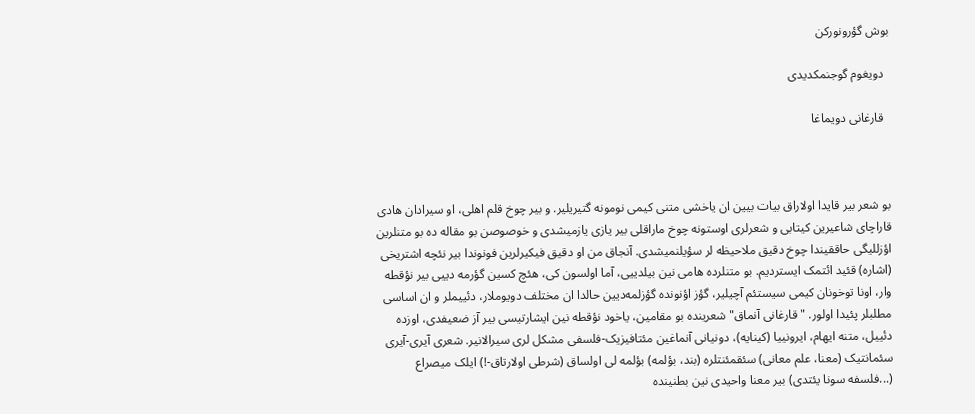بوش گؤرونورکن

  دویغوم گوجنمکدیدی

  قارغانی دویماغا



بو شعر بیر قایدا اولاراق بیات بیین ان یاخشی متنی کیمی نومونه گتیریلیر. و بیر چوخ قلم اهلی، او سیرادان هادی قاراچای شاعیرین کیتابی و شعرلری اوستونه چوخ ماراقلی بیر یازی یازمیشدی و خوصوصن بو مقاله ده بو متنلرین اؤزللیگی حاققیندا چوخ دقیق ملاحیظه لر سؤیلنمیشدی. آنجاق من او دقیق فیکیرلرین فونوندا بیر نئچه اشتریخی (اشاره) قئید ائتمک ایستردیم. بو متنلرده هامی نین بیلدییی، آما اولسون کی، هئچ کسین گؤرمه دییی بیر نؤقطه وار، اونا توخونان کیمی سیستئم آچیلیر، گؤز اؤنونده گؤزلمه‌دیین حالدا ان مختلف دویوملار، دئییملر و ان اساسی مطلبلر پئیدا اولور. "قارغانی آنماق" شعرینده بو مقامین، یاخود نؤقطه نین ایشارتیسی بیر آز ضعیفدی، اوزده دئییل، متنه ایهام، ایرونییا (کینایه)، دونیانی آنماغین مئتافیزیک-فلسفی مشکل لری سیرالانیر. شعری آیری-آیری سئمانتیک (معنا، علم معانی) سئقمئنتلره (بند، بؤلمه) بؤلمه لی اولساق (شرطی اولارتاق-!) ایلک میصراع (...فلسفه سونا یئتدی) بیر معنا واحیدی نین بطنینده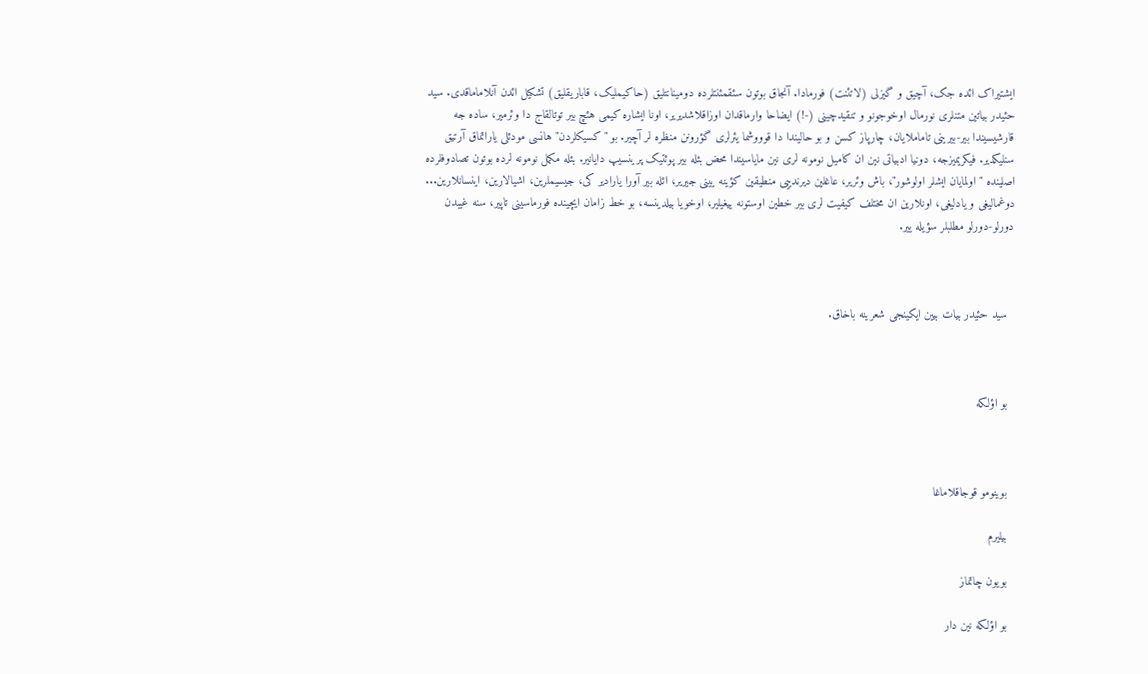ایشتیراک ائده جک، آچیق و گیزلی (لاتئنت) فورمادا. آنجاق بوتون سئقمئنتلرده دومینانتلیق (حاکیملیک، قاباریقلیق) تشکیل ائدن آنلاماماقدی. سید حئیدر بیاتین متنلری نورمال اوخوجونو و تنقیدچینی (-!) ایضاحا وارماقدان اوزاقلاشدیریر، اونا ایشاره کیمی هئچ بیر توتالقاج دا وئرمیر، ساده جه قارشیسیندا بیر-بیرینی تاماملایان، چارپاز کسن و بو حالیندا دا قوووشما یئرلری گؤرونن منظره لر آچیر. بو "کسیکلردن" هانسی مودئلی یاراتماق آرتیق سنلیکدیر. فیکریمیزجه، دونیا ادبیاتی نین ان کامیل نومونه لری نین مایاسیندا محض بئله بیر پوئتیک پرینسیپ دایانیر. بئله مکمل نومونه لرده بوتون تصادوفلرده اصلینده "اولمایان ایشلر اولوشور"، باش وئریر، عاغلین دیرندییی منطیقین کؤینه یینی جیریر، ائله بیر آورا یارادیر کی، جیسیملرین، اشیالارین، اینسانلارین... دوغمالیغی و یادلیغی، اونلارین ان مختلف کیفیت لری بیر خطین اوستونه ییغیلیر، اوخویا بیلدینسه، بو خط زامان ایچینده فورماسینی تاپیر، سنه غیبدن دورلو-دورلو مطلبلر سؤیله ییر.



  سید حئیدر بیات بیین ایکینجی شعرینه باخاق.



  بو اؤلکه



  بوینومو قوجاقلاماغا

  بیلیرم

  بویون چاتماز

  بو اؤلکه نین دار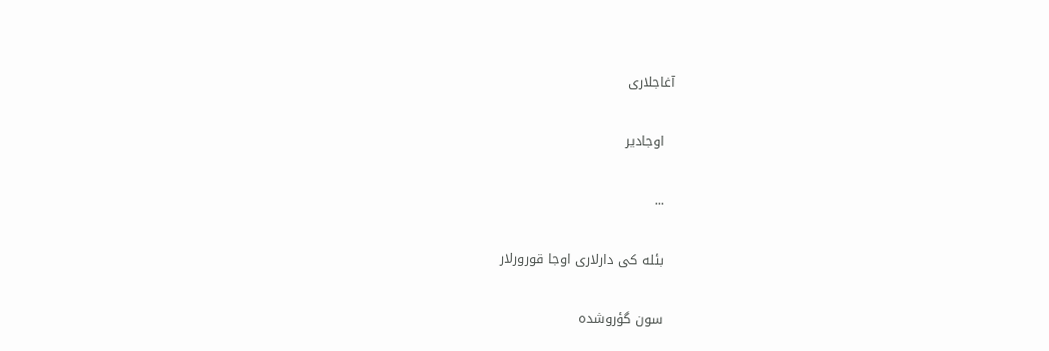آغاجلاری

  اوجادیر

  ...

  بئله کی دارلاری اوجا قورورلار

  سون گؤروشده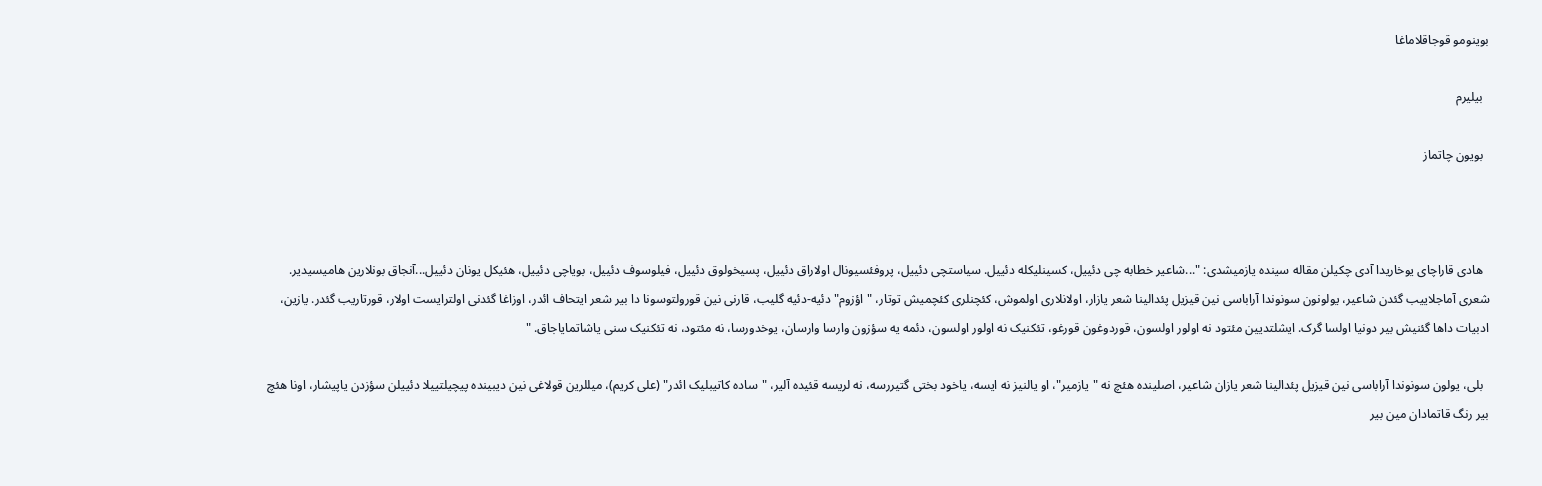بوینومو قوجاقلاماغا

  بیلیرم

  بویون چاتماز



  هادی قاراچای یوخاریدا آدی چکیلن مقاله سینده یازمیشدی: "...شاعیر خطابه چی دئییل، کسینلیکله دئییل. سیاستچی دئییل، پروفئسیونال اولاراق دئییل، پسیخولوق دئییل، فیلوسوف دئییل، بویاچی دئییل، هئیکل یونان دئییل...آنجاق بونلارین هامیسیدیر. شعری آماجلاییب گئدن شاعیر، یولونون سونوندا آراباسی نین قیزیل پئدالینا شعر یازار، اولانلاری اولموش، کئچنلری کئچمیش توتار، "اؤزوم" دئیه-دئیه گلیب، قارنی نین قورولتوسونا دا بیر شعر ایتحاف ائدر، اوزاغا گئدنی اولترایست اولار، قورتاریب گئدر. یازین، ادبیات داها گئنیش بیر دونیا اولسا گرک. ایشلتدیین مئتود نه اولور اولسون، قوردوغون قورغو، تئکنیک نه اولور اولسون، دئمه یه سؤزون وارسا وارسان، یوخدورسا، نه مئتود، نه تئکنیک سنی یاشاتمایاجاق. "

  بلی، یولون سونوندا آراباسی نین قیزیل پئدالینا شعر یازان شاعیر، اصلینده هئچ نه "یازمیر"، او یالنیز نه ایسه، یاخود بختی گتیررسه، نه لریسه قئیده آلیر، "ساده کاتیبلیک ائدر" (علی کریم)، میللرین قولاغی نین دیبینده پیچیلتییلا دئییلن سؤزدن یاپیشار، اونا هئچ بیر رنگ قاتمادان مین بیر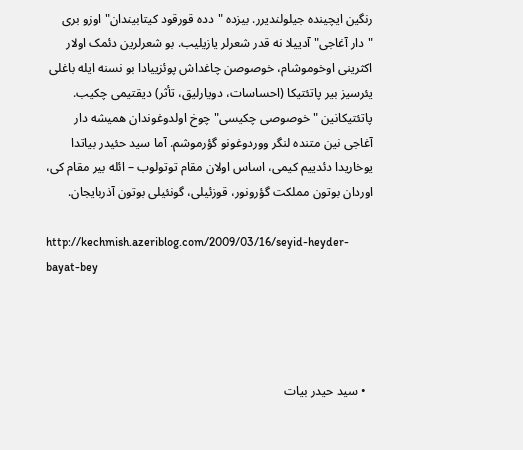رنگین ایچینده جیلولندیرر. بیزده "دده قورقود کیتابیندان" اوزو بری "دار آغاجی" آدییلا نه قدر شعرلر یازیلیب. بو شعرلرین دئمک اولار اکثرینی اوخوموشام، خوصوصن چاغداش پوئزییادا بو نسنه ایله باغلی یئرسیز بیر پاتئتیکا (احساسات، دویارلیق، تأثر) دیقتیمی چکیب. پاتئتیکانین "خوصوصی چکیسی" چوخ اولدوغوندان همیشه دار آغاجی نین متنده لنگر ووردوغونو گؤرموشم. آما سید حئیدر بیاتدا یوخاریدا دئدییم کیمی، اساس اولان مقام توتولوب – ائله بیر مقام کی، اوردان بوتون مملکت گؤرونور، قوزئیلی، گونئیلی بوتون آذربایجان.

http://kechmish.azeriblog.com/2009/03/16/seyid-heyder-bayat-bey




  • سید حیدر بیات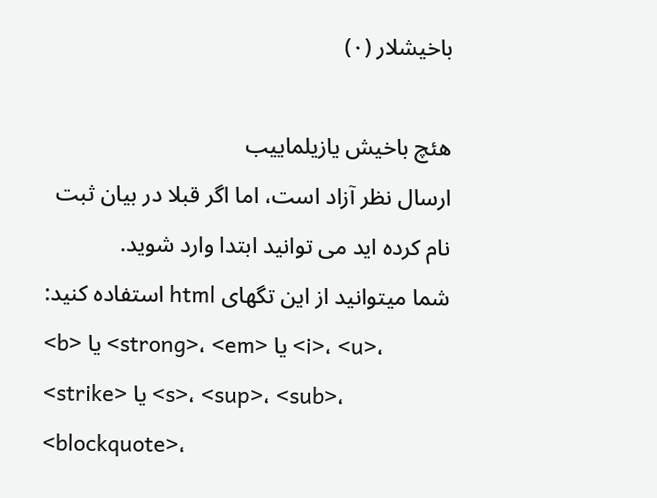باخیشلار (۰)

هئچ باخیش یازیلماییب
ارسال نظر آزاد است، اما اگر قبلا در بیان ثبت نام کرده اید می توانید ابتدا وارد شوید.
شما میتوانید از این تگهای html استفاده کنید:
<b> یا <strong>، <em> یا <i>، <u>، <strike> یا <s>، <sup>، <sub>، <blockquote>،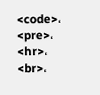<code>، <pre>، <hr>، <br>،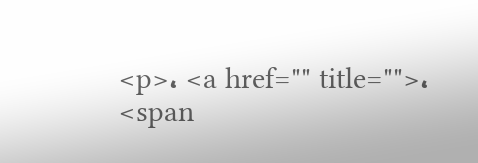<p>، <a href="" title="">، <span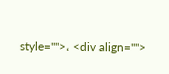style="">، <div align="">